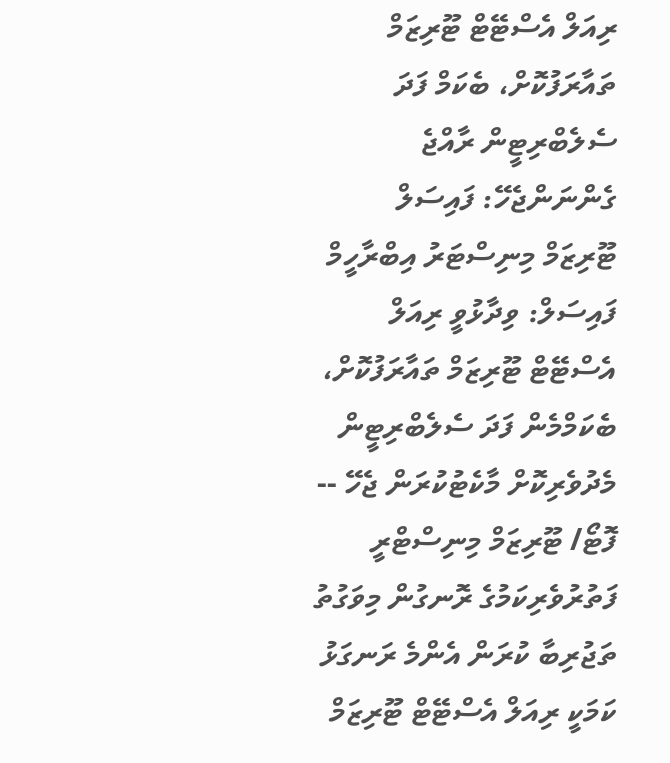ރިއަލް އެސްޓޭޓް ޓޫރިޒަމް ތައާރަފުކޮށް، ބެކަމް ފަދަ ސެލެބްރިޓީން ރާއްޖެ ގެންނަންޖެހޭ: ފައިސަލް
ޓޫރިޒަމް މިނިސްޓަރު އިބްރާހީމް ފައިސަލް: ވިދާޅުވީ ރިއަލް އެސްޓޭޓް ޓޫރިޒަމް ތައާރަފުކޮށް، ބެކަމްމެން ފަދަ ސެލެބްރިޓީން މެދުވެރިކޮށް މާކެޓުކުރަން ޖެހޭ -- ފޮޓޯ/ ޓޫރިޒަމް މިނިސްޓްރީ
ފަތުރުވެރިކަމުގެ ރޮނގުން މިވަގުތު ތަޖުރިބާ ކުރަން އެންމެ ރަނގަޅު ކަމަކީ ރިއަލް އެސްޓޭޓް ޓޫރިޒަމް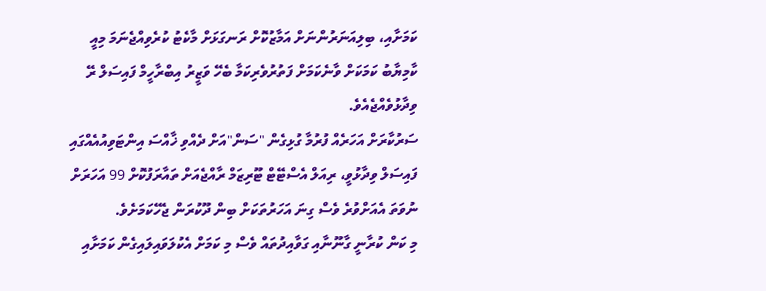ކަމަށާއި، ބިލިއަނަރުންނަށް އަމާޒުކޮށް ރަނގަޅަށް މާކެޓު ކުރެވިއްޖެނަމަ މިއީ ކާމިޔާބު ކަމަކަށް ވާނެކަމަށް ފަތުރުވެރިކަމާ ބެހޭ ވަޒީރު އިބްރާހީމް ފައިސަލް ރޭ ވިދާޅުވެއްޖެއެވެ.
ސަރުކާރަށް އަހަރެއް ފުރުމާ ގުޅިގެން "ސަން"އަށް ދެއްވި ޚާއްސަ އިންޓަވިއުއެއްގައި ފައިސަލް ވިދާޅުވީ، ރިއަލް އެސްޓޭޓް ޓޫރިޒަމް ރާއްޖެއަށް ތައާރަފުކޮށް 99 އަހަރަށް ނުވަތަ އެއަށްވުރެ ވެސް ގިނަ އަހަރުތަކަށް ބިން ދޫކުރަން ޖެހޭކަމަށެވެ.
މި ކަން ކުރާނީ ގާނޫނާއި ގަވާއިދުތައް ވެސް މި ކަމަށް އެކުލަވައިލައިގެން ކަމަށާއި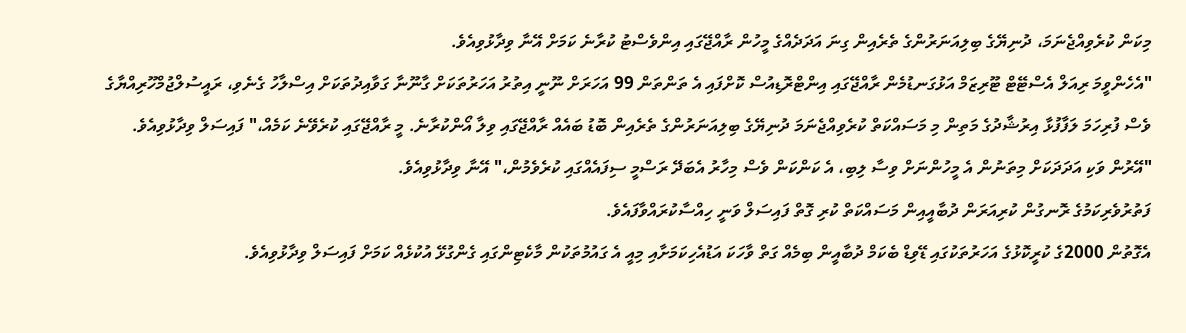މިކަން ކުރެވިއްޖެނަމަ، ދުނިޔޭގެ ބިލިއަނަރުންގެ ތެރެއިން ގިނަ އަދަދެއްގެ މީހުން ރާއްޖޭގައި އިންވެސްޓު ކުރާނެ ކަމަށް އޭނާ ވިދާޅުވިއެވެ.
"އެހެންވީމަ ރިއަލް އެސްޓޭޓް ޓޫރިޒަމް އަޅުގަނޑުމެން ރާއްޖޭގައި އިންޓްރޮޑިއުސް ކޮށްފައި އެ ތަންތަން 99 އަހަރަށް ނޫނީ އިތުރު އަހަރުތަކަށް ގާނޫނާ ގަވާއިދުތަކަށް އިސްލާހު ގެނެވި، ރައީސުލްޖުމްހޫރިއްޔާގެ ވެސް ފުރިހަމަ ލަފާފުޅާ އިރުޝާދުގެ މަތިން މި މަސައްކަތް ކުރެވިއްޖެނަމަ ދުނިޔޭގެ ބިލިއަނަރުންގެ ތެރެއިން ބޮޑު ބައެއް ރާއްޖޭގައި ވިލާ އޯންކުރާނެ. މީ ރާއްޖޭގައި ކުރެވޭނެ ކަމެއް،" ފައިސަލް ވިދާޅުވިއެވެ.
"އޭރުން ވަކި އަދަދަކަށް މިތަނުން އެ މީހުންނަށް ވިސާ ލިބި، އެ ކަންކަން ވެސް މިހާރު އެބަދޭ ރަސްމީ ސިފައެއްގައި ކުރެވެމުން،" އޭނާ ވިދާޅުވިއެވެ.
ފަތުރުވެރިކަމުގެ ރޮނގުން ކުރިއަރަން ދުބާއީއިން މަސައްކަތް ކުރި ގޮތް ފައިސަލް ވަނީ ހިއްސާކުރައްވާފައެވެ.
އެގޮތުން 2000ގެ ކުރީކޮޅުގެ އަހަރުތަކުގައި ޑޭވިޑް ބެކަމް ދުބާއީން ބިމެއް ގަތް ވާހަކަ އަޑުއެހިކަމަށާއި މިއީ އެ ގައުމުތަކުން މާކެޓިންގައި ގެންގުޅޭ އުކުޅެއް ކަމަށް ފައިސަލް ވިދާޅުވިއެވެ.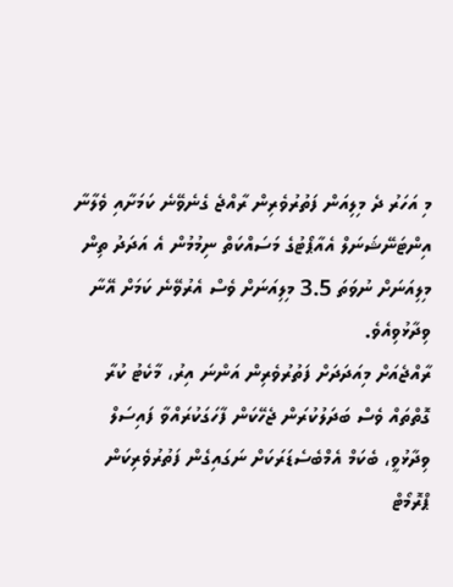މި އަހަރު ދެ މިލިއަން ފަތުރުވެރިން ރާއްޖެ ގެނެވޭނެ ކަމަށާއި ވެލާނާ އިންޓަނޭޝަނަލް އެއާޕޯޓުގެ މަސައްކަތް ނިމުމުން އެ އަދަދު ތިން މިލިއަނަށް ނުވަތަ 3.5 މިލިއަނަށް ވެސް އެރުވޭނެ ކަމަށް އޭނާ ވިދާޅުވިއެވެ.
ރާއްޖެއަށް މިއަދަދަށް ފަތުރުވެރިން އަންނަ އިރު، މާކެޓު ކުރާ ގޮތްތައް ވެސް ބަދަލުކުރަން ޖެހޭކަން ފާހަގަކުރައްވާ ފައިސަލް ވިދާޅުވީ، ބެކަމް އެމްބެސެޑަރަކަށް ނަގައިގެން ފަތުރުވެރިކަން ޕްރޮމޯޓް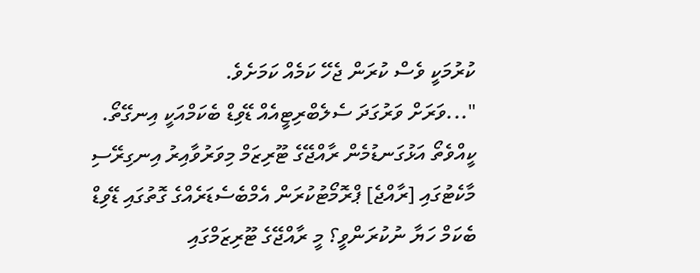ކުރުމަކީ ވެސް ކުރަން ޖެހޭ ކަމެއް ކަމަށެވެ.
"...ވަރަށް ވަރުގަދަ ސެލެބްރިޓީއެއް ޑޭވިޑް ބެކަމްއަކީ އިނގޭތޯ. ކީއްވެތޯ އަޅުގަނޑުމެން ރާއްޖޭގެ ޓޫރިޒަމް މިވަރުވާއިރު އިނގިރޭސި މާކެޓުގައި [ރާއްޖެ] ޕްރޮމޯޓުކުރަން އެމްބެސެޑަރެއްގެ ގޮތުގައި ޑޭވިޑް ބެކަމް ހަޔާ ނުކުރަންވީ؟ މީ ރާއްޖޭގެ ޓޫރިޒަމްގައި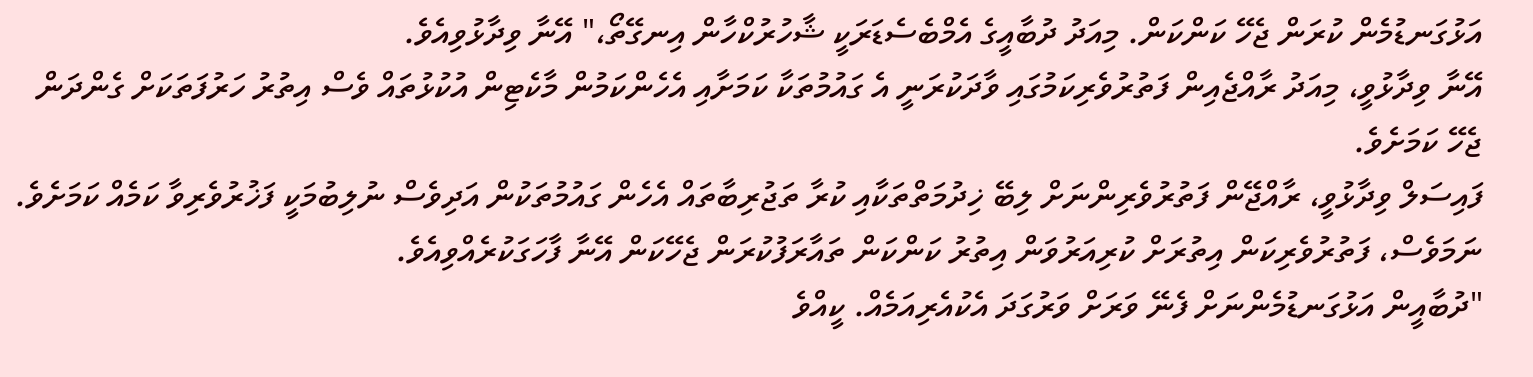އަޅުގަނޑުމެން ކުރަން ޖެހޭ ކަންކަން. މިއަދު ދުބާއީގެ އެމްބެސެޑަރަކީ ޝާހުރުކްހާން އިނގޭތޯ،" އޭނާ ވިދާޅުވިއެވެ.
އޭނާ ވިދާޅުވީ، މިއަދު ރާއްޖެއިން ފަތުރުވެރިކަމުގައި ވާދަކުރަނީ އެ ގައުމުތަކާ ކަމަށާއި އެހެންކަމުން މާކެޓިން އުކުޅުތައް ވެސް އިތުރު ހަރުފަތަކަށް ގެންދަން ޖެހޭ ކަމަށެވެ.
ފައިސަލް ވިދާޅުވީ، ރާއްޖޭން ފަތުރުވެރިންނަށް ލިބޭ ޚިދުމަތްތަކާއި ކުރާ ތަޖުރިބާތައް އެހެން ގައުމުތަކުން އަދިވެސް ނުލިބުމަކީ ފަޚުރުވެރިވާ ކަމެއް ކަމަށެވެ. ނަމަވެސް، ފަތުރުވެރިކަން އިތުރަށް ކުރިއަރުވަން އިތުރު ކަންކަން ތައާރަފުކުރަން ޖެހޭކަން އޭނާ ފާހަގަކުރެއްވިއެވެ.
"ދުބާއީން އަޅުގަނޑުމެންނަށް ފެނޭ ވަރަށް ވަރުގަދަ އެކުއެރިއަމެއް. ކީއްވެ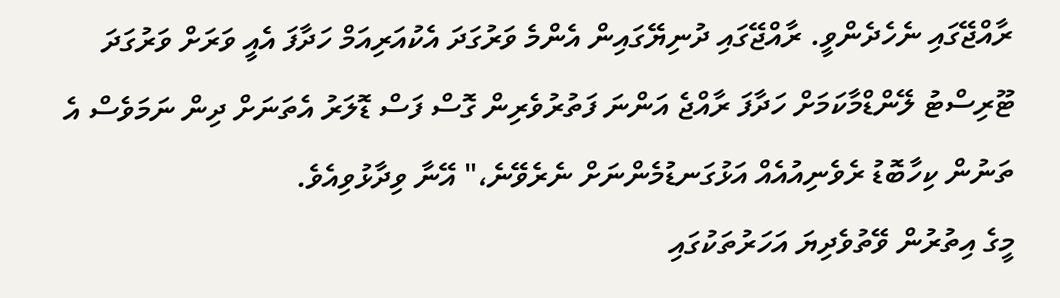ރާއްޖޭގައި ނެހެދެންވީ. ރާއްޖޭގައި ދުނިޔޭގައިން އެންމެ ވަރުގަދަ އެކުއަރިއަމް ހަދާފަ އެއީ ވަރަށް ވަރުގަދަ ޓޫރިސްޓު ލޭންޑްމާކަމަށް ހަދާފަ ރާއްޖެ އަންނަ ފަތުރުވެރިން ގޮސް ފަސް ޑޮލަރު އެތަނަށް ދިން ނަމަވެސް އެ ތަނުން ކިހާބޮޑު ރެވެނިއުއެއް އަޅުގަނޑުމެންނަށް ނެރެވޭނެ،" އޭނާ ވިދާޅުވިއެވެ.
މީގެ އިތުރުން ވޭތުވެދިޔަ އަހަރުތަކުގައި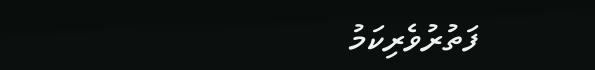ފަތުރުވެރިކަމު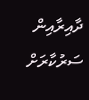ދާއިރާއިން ސަރުކާރަށް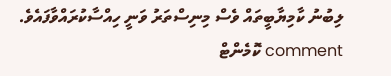ލިބުނު ކާމިޔާބީތައް ވެސް މިނިސްތަރު ވަނީ ހިއްސާކުރައްވާފައެވެ.
comment ކޮމެންޓް